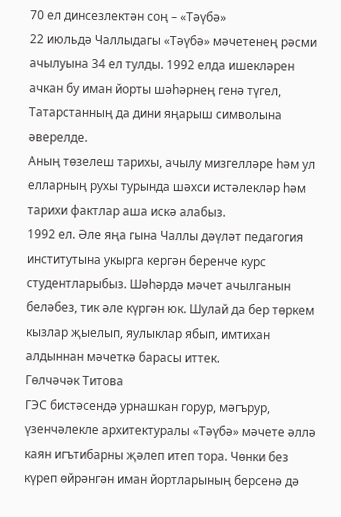70 ел динсезлектән соң – «Тәүбә»
22 июльдә Чаллыдагы «Тәүбә» мәчетенең рәсми ачылуына 34 ел тулды. 1992 елда ишекләрен ачкан бу иман йорты шәһәрнең генә түгел, Татарстанның да дини яңарыш символына әверелде.
Аның төзелеш тарихы, ачылу мизгелләре һәм ул елларның рухы турында шәхси истәлекләр һәм тарихи фактлар аша искә алабыз.
1992 ел. Әле яңа гына Чаллы дәүләт педагогия институтына укырга кергән беренче курс студентларыбыз. Шәһәрдә мәчет ачылганын беләбез, тик әле күргән юк. Шулай да бер төркем кызлар җыелып, яулыклар ябып, имтихан алдыннан мәчеткә барасы иттек.
Гөлчәчәк Титова
ГЭС бистәсендә урнашкан горур, мәгърур, үзенчәлекле архитектуралы «Тәүбә» мәчете әллә каян игътибарны җәлеп итеп тора. Чөнки без күреп өйрәнгән иман йортларының берсенә дә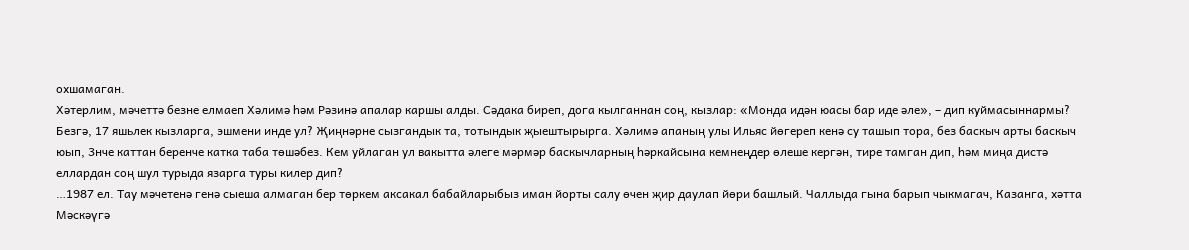охшамаган.
Хәтерлим, мәчеттә безне елмаеп Хәлимә һәм Рәзинә апалар каршы алды. Сәдака биреп, дога кылганнан соң, кызлар: «Монда идән юасы бар иде әле», – дип куймасыннармы?
Безгә, 17 яшьлек кызларга, эшмени инде ул? Җиңнәрне сызгандык та, тотындык җыештырырга. Хәлимә апаның улы Ильяс йөгереп кенә су ташып тора, без баскыч арты баскыч юып, 3нче каттан беренче катка таба төшәбез. Кем уйлаган ул вакытта әлеге мәрмәр баскычларның һәркайсына кемнеңдер өлеше кергән, тире тамган дип, һәм миңа дистә еллардан соң шул турыда язарга туры килер дип?
…1987 ел. Тау мәчетенә генә сыеша алмаган бер төркем аксакал бабайларыбыз иман йорты салу өчен җир даулап йөри башлый. Чаллыда гына барып чыкмагач, Казанга, хәтта Мәскәүгә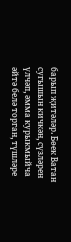барып җитәләр. Бөек Ватан сугышын кичкән, сүзләрен үлчәп, әмма курыкмыйча әйтә белә торган, түшләре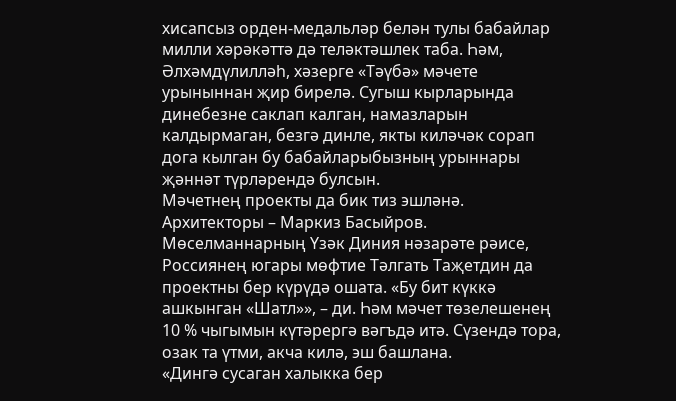хисапсыз орден-медальләр белән тулы бабайлар милли хәрәкәттә дә теләктәшлек таба. Һәм, Әлхәмдүлилләһ, хәзерге «Тәүбә» мәчете урыныннан җир бирелә. Сугыш кырларында динебезне саклап калган, намазларын калдырмаган, безгә динле, якты киләчәк сорап дога кылган бу бабайларыбызның урыннары җәннәт түрләрендә булсын.
Мәчетнең проекты да бик тиз эшләнә. Архитекторы – Маркиз Басыйров. Мөселманнарның Үзәк Диния нәзарәте рәисе, Россиянең югары мөфтие Тәлгать Таҗетдин да проектны бер күрүдә ошата. «Бу бит күккә ашкынган «Шатл»», – ди. Һәм мәчет төзелешенең 10 % чыгымын күтәрергә вәгъдә итә. Сүзендә тора, озак та үтми, акча килә, эш башлана.
«Дингә сусаган халыкка бер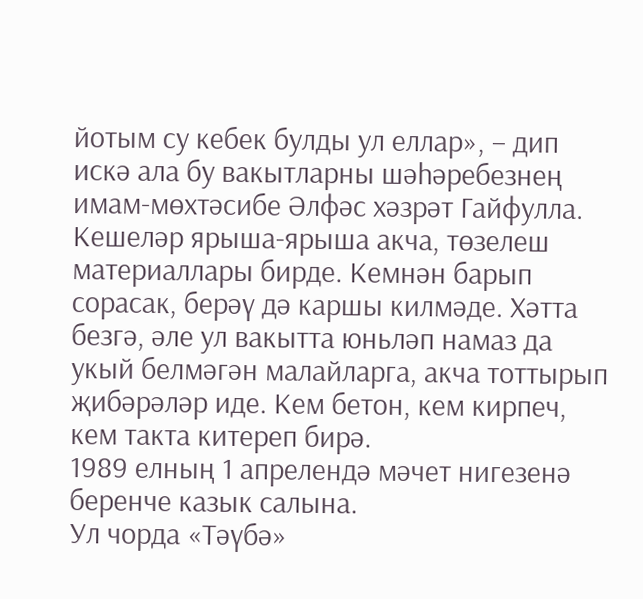йотым су кебек булды ул еллар», – дип искә ала бу вакытларны шәһәребезнең имам-мөхтәсибе Әлфәс хәзрәт Гайфулла.
Кешеләр ярыша-ярыша акча, төзелеш материаллары бирде. Кемнән барып сорасак, берәү дә каршы килмәде. Хәтта безгә, әле ул вакытта юньләп намаз да укый белмәгән малайларга, акча тоттырып җибәрәләр иде. Кем бетон, кем кирпеч, кем такта китереп бирә.
1989 елның 1 апрелендә мәчет нигезенә беренче казык салына.
Ул чорда «Тәүбә»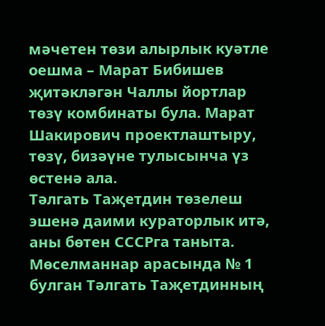мәчетен төзи алырлык куәтле оешма – Марат Бибишев җитәкләгән Чаллы йортлар төзү комбинаты була. Марат Шакирович проектлаштыру, төзү, бизәүне тулысынча үз өстенә ала.
Тәлгать Таҗетдин төзелеш эшенә даими кураторлык итә, аны бөтен СССРга таныта. Мөселманнар арасында № 1 булган Тәлгать Таҗетдинның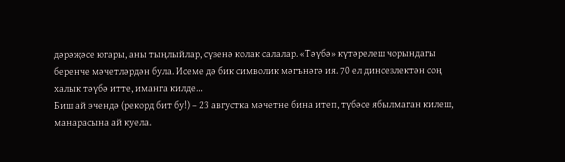дәрәҗәсе югары, аны тыңлыйлар, сүзенә колак салалар. «Тәүбә» күтәрелеш чорындагы беренче мәчетләрдән була. Исеме дә бик символик мәгънәгә ия. 70 ел динсезлектән соң халык тәүбә итте, иманга килде…
Биш ай эчендә (рекорд бит бу!) – 23 августка мәчетне бина итеп, түбәсе ябылмаган килеш, манарасына ай куела.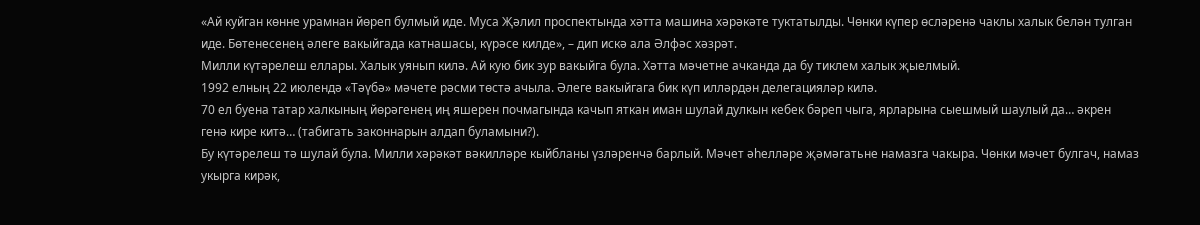«Ай куйган көнне урамнан йөреп булмый иде. Муса Җәлил проспектында хәтта машина хәрәкәте туктатылды. Чөнки күпер өсләренә чаклы халык белән тулган иде. Бөтенесенең әлеге вакыйгада катнашасы, күрәсе килде», – дип искә ала Әлфәс хәзрәт.
Милли күтәрелеш еллары. Халык уянып килә. Ай кую бик зур вакыйга була. Хәтта мәчетне ачканда да бу тиклем халык җыелмый.
1992 елның 22 июлендә «Тәүбә» мәчете рәсми төстә ачыла. Әлеге вакыйгага бик күп илләрдән делегацияләр килә.
70 ел буена татар халкының йөрәгенең иң яшерен почмагында качып яткан иман шулай дулкын кебек бәреп чыга, ярларына сыешмый шаулый да… әкрен генә кире китә… (табигать законнарын алдап буламыни?).
Бу күтәрелеш тә шулай була. Милли хәрәкәт вәкилләре кыйбланы үзләренчә барлый. Мәчет әһелләре җәмәгатьне намазга чакыра. Чөнки мәчет булгач, намаз укырга кирәк,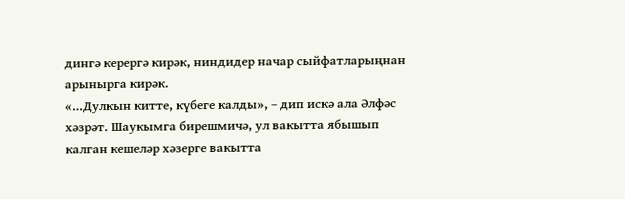дингә керергә кирәк, ниндидер начар сыйфатларыңнан арынырга кирәк.
«…Дулкын китте, күбеге калды», – дип искә ала Әлфәс хәзрәт. Шаукымга бирешмичә, ул вакытта ябышып калган кешеләр хәзерге вакытта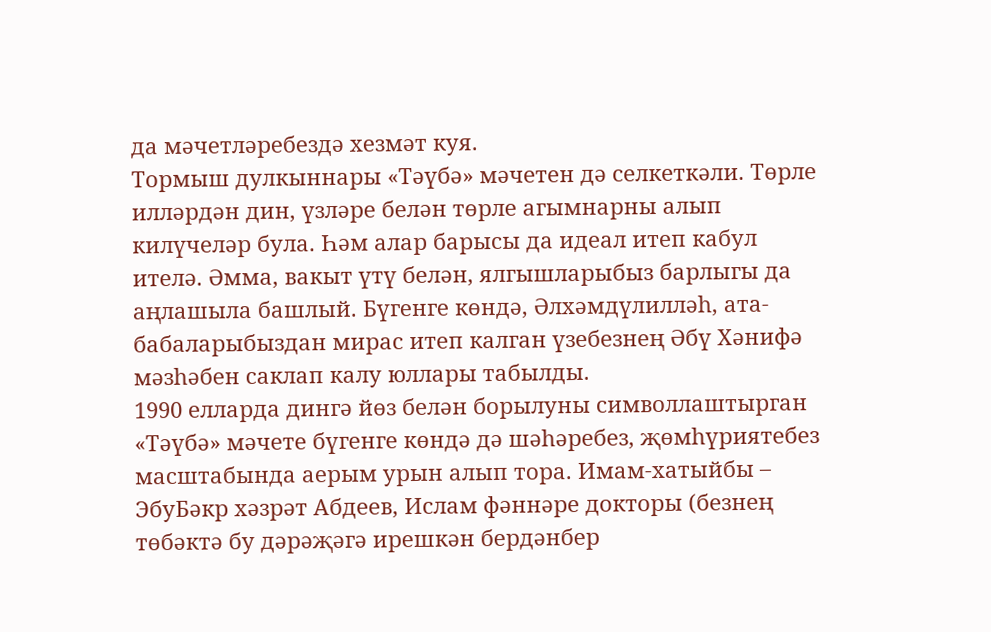да мәчетләребездә хезмәт куя.
Тормыш дулкыннары «Тәүбә» мәчетен дә селкеткәли. Төрле илләрдән дин, үзләре белән төрле агымнарны алып килүчеләр була. Һәм алар барысы да идеал итеп кабул ителә. Әмма, вакыт үтү белән, ялгышларыбыз барлыгы да аңлашыла башлый. Бүгенге көндә, Әлхәмдүлилләһ, ата-бабаларыбыздан мирас итеп калган үзебезнең Әбү Хәнифә мәзһәбен саклап калу юллары табылды.
1990 елларда дингә йөз белән борылуны символлаштырган «Тәүбә» мәчете бүгенге көндә дә шәһәребез, җөмһүриятебез масштабында аерым урын алып тора. Имам-хатыйбы – ЭбуБәкр хәзрәт Абдеев, Ислам фәннәре докторы (безнең төбәктә бу дәрәҗәгә ирешкән бердәнбер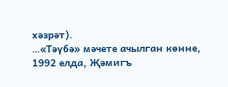хәзрәт).
…«Тәүбә» мәчете ачылган көнне, 1992 елда, Җәмигъ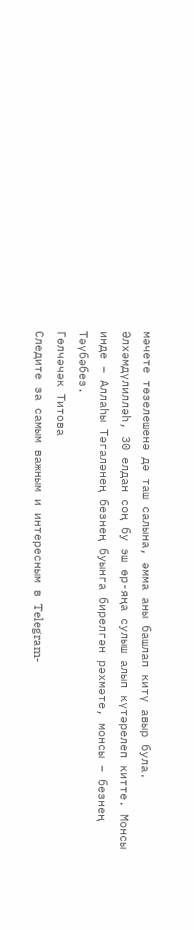мәчете төзелешенә дә таш салына, әмма аны башлап китү авыр була. Әлхәмдүлилләһ, 30 елдан соң бу эш өр-яңа сулыш алып күтәрелеп китте. Монсы инде – Аллаһы Тәгаләнең безнең буынга бирелгән рәхмәте, монсы – безнең Тәүбәбез.
Гөлчәчәк Титова
Следите за самым важным и интересным в Telegram-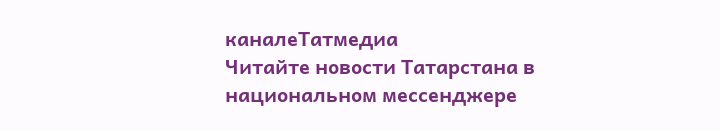каналеТатмедиа
Читайте новости Татарстана в национальном мессенджере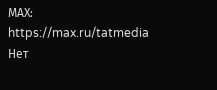MАХ: https://max.ru/tatmedia
Нет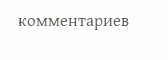комментариев